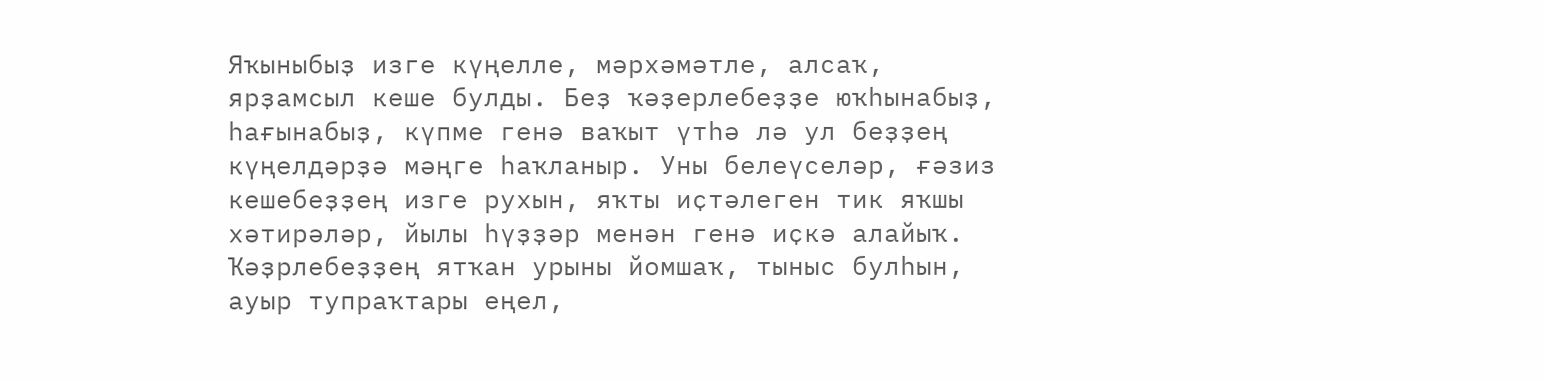Яҡыныбыҙ изге күңелле, мәрхәмәтле, алсаҡ, ярҙамсыл кеше булды. Беҙ ҡәҙерлебеҙҙе юҡһынабыҙ, һағынабыҙ, күпме генә ваҡыт үтһә лә ул беҙҙең күңелдәрҙә мәңге һаҡланыр. Уны белеүселәр, ғәзиз кешебеҙҙең изге рухын, яҡты иҫтәлеген тик яҡшы хәтирәләр, йылы һүҙҙәр менән генә иҫкә алайыҡ.
Ҡәҙрлебеҙҙең ятҡан урыны йомшаҡ, тыныс булһын, ауыр тупраҡтары еңел,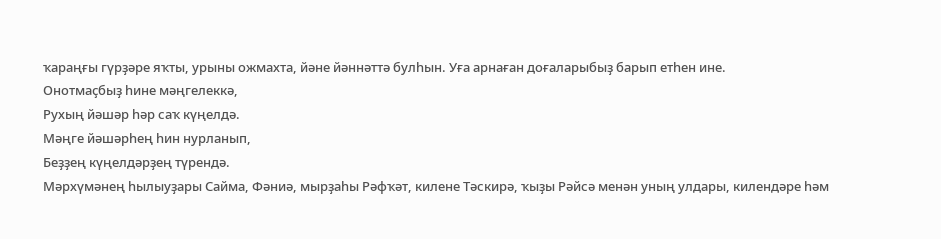ҡараңғы гүрҙәре яҡты, урыны ожмахта, йәне йәннәттә булһын. Уға арнаған доғаларыбыҙ барып етһен ине.
Онотмаҫбыҙ һине мәңгелеккә,
Рухың йәшәр һәр саҡ күңелдә.
Мәңге йәшәрһең һин нурланып,
Беҙҙең күңелдәрҙең түрендә.
Мәрхүмәнең һылыуҙары Сайма, Фәниә, мырҙаһы Рәфҡәт, килене Тәскирә, ҡыҙы Рәйсә менән уның улдары, килендәре һәм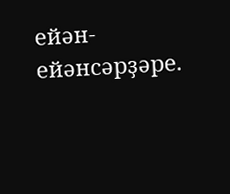ейән-ейәнсәрҙәре.